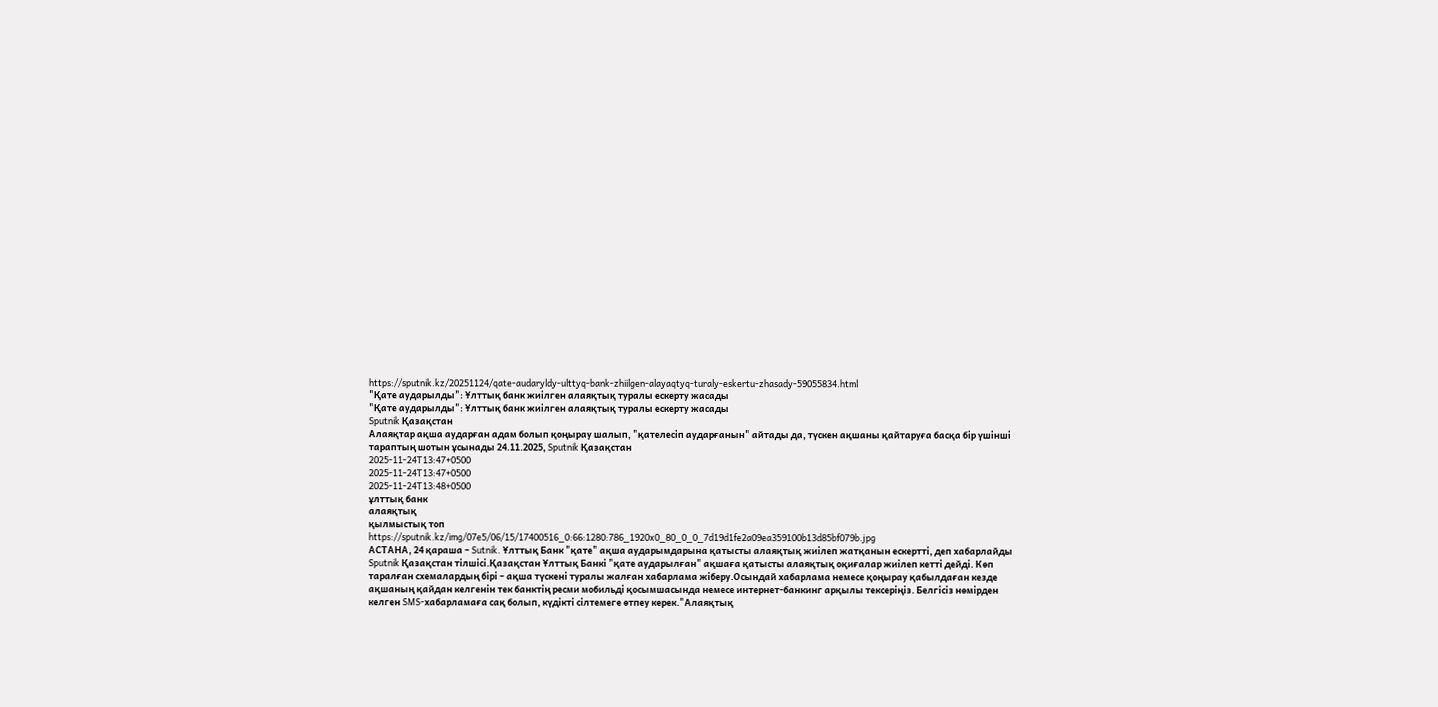https://sputnik.kz/20251124/qate-audaryldy-ulttyq-bank-zhiilgen-alayaqtyq-turaly-eskertu-zhasady-59055834.html
"Қате аударылды": Ұлттық банк жиілген алаяқтық туралы ескерту жасады
"Қате аударылды": Ұлттық банк жиілген алаяқтық туралы ескерту жасады
Sputnik Қазақстан
Алаяқтар ақша аударған адам болып қоңырау шалып, "қателесіп аударғанын" айтады да, түскен ақшаны қайтаруға басқа бір үшінші тараптың шотын ұсынады 24.11.2025, Sputnik Қазақстан
2025-11-24T13:47+0500
2025-11-24T13:47+0500
2025-11-24T13:48+0500
ұлттық банк
алаяқтық
қылмыстық топ
https://sputnik.kz/img/07e5/06/15/17400516_0:66:1280:786_1920x0_80_0_0_7d19d1fe2a09ea359100b13d85bf079b.jpg
АСТАНА, 24 қараша – Sutnik. Ұлттық Банк "қате" ақша аударымдарына қатысты алаяқтық жиілеп жатқанын ескертті, деп хабарлайды Sputnik Қазақстан тілшісі.Қазақстан Ұлттық Банкі "қате аударылған" ақшаға қатысты алаяқтық оқиғалар жиілеп кетті дейді. Көп таралған схемалардың бірі – ақша түскені туралы жалған хабарлама жіберу.Осындай хабарлама немесе қоңырау қабылдаған кезде ақшаның қайдан келгенін тек банктің ресми мобильді қосымшасында немесе интернет-банкинг арқылы тексеріңіз. Белгісіз нөмірден келген SMS-хабарламаға сақ болып, күдікті сілтемеге өтпеу керек."Алаяқтық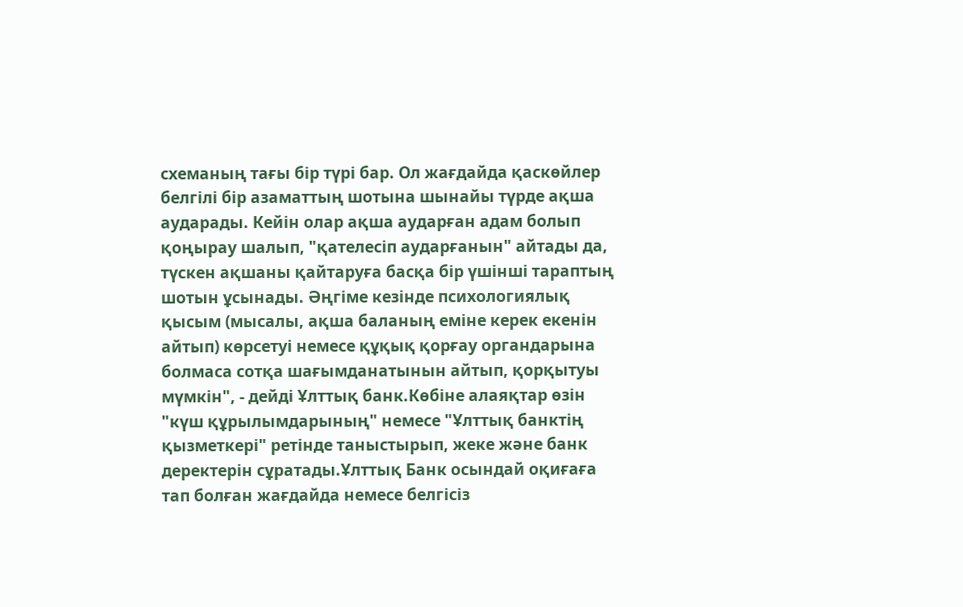схеманың тағы бір түрі бар. Ол жағдайда қаскөйлер белгілі бір азаматтың шотына шынайы түрде ақша аударады. Кейін олар ақша аударған адам болып қоңырау шалып, "қателесіп аударғанын" айтады да, түскен ақшаны қайтаруға басқа бір үшінші тараптың шотын ұсынады. Әңгіме кезінде психологиялық қысым (мысалы, ақша баланың еміне керек екенін айтып) көрсетуі немесе құқық қорғау органдарына болмаса сотқа шағымданатынын айтып, қорқытуы мүмкін", - дейді Ұлттық банк.Көбіне алаяқтар өзін "күш құрылымдарының" немесе "Ұлттық банктің қызметкері" ретінде таныстырып, жеке және банк деректерін сұратады.Ұлттық Банк осындай оқиғаға тап болған жағдайда немесе белгісіз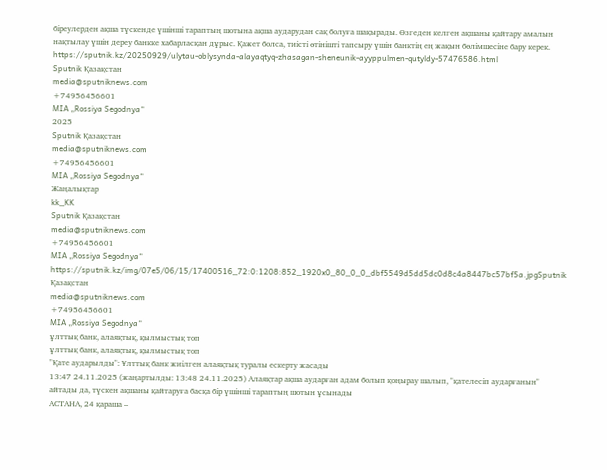біреулерден ақша түскенде үшінші тараптың шотына ақша аударудан сақ болуға шақырады. Өзгеден келген ақшаны қайтару амалын нақтылау үшін дереу банкке хабарласқан дұрыс. Қажет болса, тиісті өтінішті тапсыру үшін банктің ең жақын бөлімшесіне бару керек.
https://sputnik.kz/20250929/ulytau-oblysynda-alayaqtyq-zhasagan-sheneunik-ayyppulmen-qutyldy-57476586.html
Sputnik Қазақстан
media@sputniknews.com
+74956456601
MIA „Rossiya Segodnya“
2025
Sputnik Қазақстан
media@sputniknews.com
+74956456601
MIA „Rossiya Segodnya“
Жаңалықтар
kk_KK
Sputnik Қазақстан
media@sputniknews.com
+74956456601
MIA „Rossiya Segodnya“
https://sputnik.kz/img/07e5/06/15/17400516_72:0:1208:852_1920x0_80_0_0_dbf5549d5dd5dc0d8c4a8447bc57bf5a.jpgSputnik Қазақстан
media@sputniknews.com
+74956456601
MIA „Rossiya Segodnya“
ұлттық банк, алаяқтық, қылмыстық топ
ұлттық банк, алаяқтық, қылмыстық топ
"Қате аударылды": Ұлттық банк жиілген алаяқтық туралы ескерту жасады
13:47 24.11.2025 (жаңартылды: 13:48 24.11.2025) Алаяқтар ақша аударған адам болып қоңырау шалып, "қателесіп аударғанын" айтады да, түскен ақшаны қайтаруға басқа бір үшінші тараптың шотын ұсынады
АСТАНА, 24 қараша –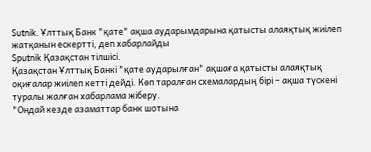Sutnik. Ұлттық Банк "қате" ақша аударымдарына қатысты алаяқтық жиілеп жатқанын ескертті, деп хабарлайды
Sputnik Қазақстан тілшісі.
Қазақстан Ұлттық Банкі "қате аударылған" ақшаға қатысты алаяқтық оқиғалар жиілеп кетті дейді. Көп таралған схемалардың бірі – ақша түскені туралы жалған хабарлама жіберу.
"Ондай кезде азаматтар банк шотына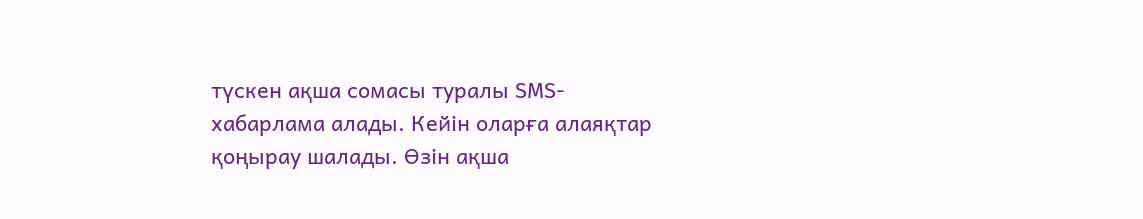түскен ақша сомасы туралы SMS-хабарлама алады. Кейін оларға алаяқтар қоңырау шалады. Өзін ақша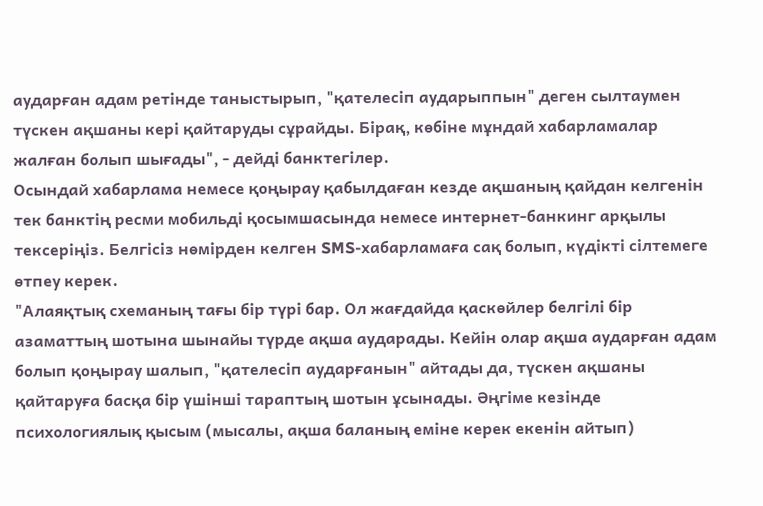аударған адам ретінде таныстырып, "қателесіп аударыппын" деген сылтаумен түскен ақшаны кері қайтаруды сұрайды. Бірақ, көбіне мұндай хабарламалар жалған болып шығады", - дейді банктегілер.
Осындай хабарлама немесе қоңырау қабылдаған кезде ақшаның қайдан келгенін тек банктің ресми мобильді қосымшасында немесе интернет-банкинг арқылы тексеріңіз. Белгісіз нөмірден келген SMS-хабарламаға сақ болып, күдікті сілтемеге өтпеу керек.
"Алаяқтық схеманың тағы бір түрі бар. Ол жағдайда қаскөйлер белгілі бір азаматтың шотына шынайы түрде ақша аударады. Кейін олар ақша аударған адам болып қоңырау шалып, "қателесіп аударғанын" айтады да, түскен ақшаны қайтаруға басқа бір үшінші тараптың шотын ұсынады. Әңгіме кезінде психологиялық қысым (мысалы, ақша баланың еміне керек екенін айтып)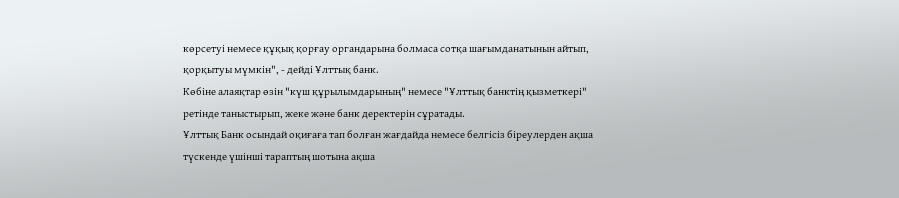көрсетуі немесе құқық қорғау органдарына болмаса сотқа шағымданатынын айтып, қорқытуы мүмкін", - дейді Ұлттық банк.
Көбіне алаяқтар өзін "күш құрылымдарының" немесе "Ұлттық банктің қызметкері" ретінде таныстырып, жеке және банк деректерін сұратады.
Ұлттық Банк осындай оқиғаға тап болған жағдайда немесе белгісіз біреулерден ақша түскенде үшінші тараптың шотына ақша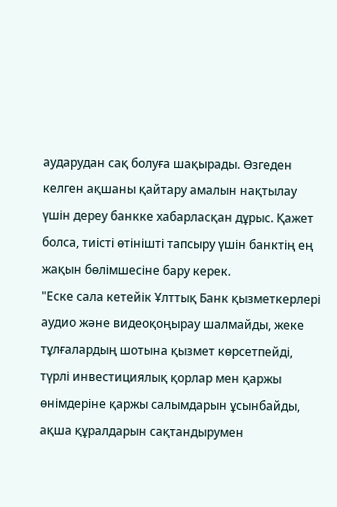аударудан сақ болуға шақырады. Өзгеден келген ақшаны қайтару амалын нақтылау үшін дереу банкке хабарласқан дұрыс. Қажет болса, тиісті өтінішті тапсыру үшін банктің ең жақын бөлімшесіне бару керек.
"Еске сала кетейік Ұлттық Банк қызметкерлері аудио және видеоқоңырау шалмайды, жеке тұлғалардың шотына қызмет көрсетпейді, түрлі инвестициялық қорлар мен қаржы өнімдеріне қаржы салымдарын ұсынбайды, ақша құралдарын сақтандырумен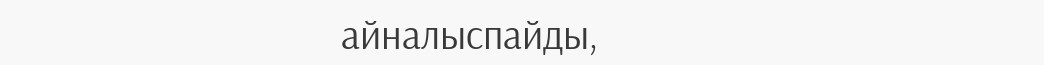айналыспайды,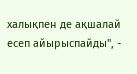халықпен де ақшалай есеп айырыспайды", -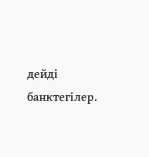дейді банктегілер.